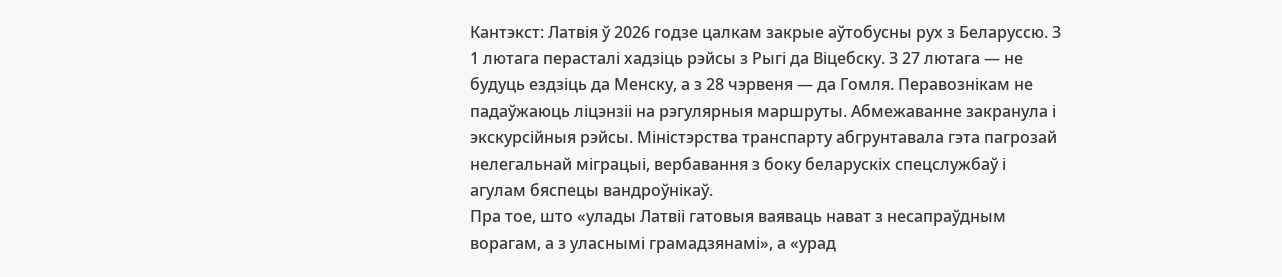Кантэкст: Латвія ў 2026 годзе цалкам закрые аўтобусны рух з Беларуссю. З 1 лютага перасталі хадзіць рэйсы з Рыгі да Віцебску. З 27 лютага — не будуць ездзіць да Менску, а з 28 чэрвеня — да Гомля. Перавознікам не падаўжаюць ліцэнзіі на рэгулярныя маршруты. Абмежаванне закранула і экскурсійныя рэйсы. Міністэрства транспарту абгрунтавала гэта пагрозай нелегальнай міграцыі, вербавання з боку беларускіх спецслужбаў і агулам бяспецы вандроўнікаў.
Пра тое, што «улады Латвіі гатовыя ваяваць нават з несапраўдным ворагам, а з уласнымі грамадзянамі», а «урад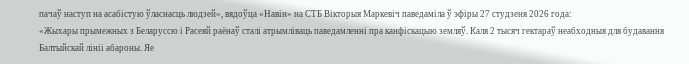пачаў наступ на асабістую ўласнасць людзей», вядоўца «Навін» на СТБ Вікторыя Маркевіч паведаміла ў эфіры 27 студзеня 2026 года:
«Жыхары прымежных з Беларуссю і Расеяй раёнаў сталі атрымліваць паведамленні пра канфіскацыю земляў. Каля 2 тысяч гектараў неабходныя для будавання Балтыйскай лініі абароны. Яе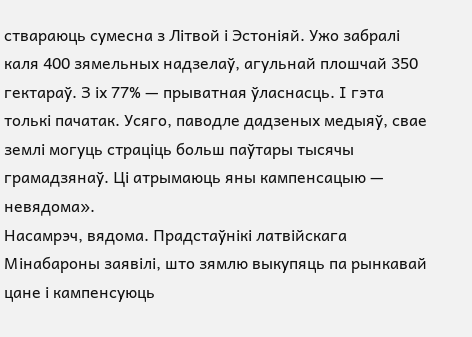ствараюць сумесна з Літвой і Эстоніяй. Ужо забралі каля 400 зямельных надзелаў, агульнай плошчай 350 гектараў. З іх 77% — прыватная ўласнасць. І гэта толькі пачатак. Усяго, паводле дадзеных медыяў, свае землі могуць страціць больш паўтары тысячы грамадзянаў. Ці атрымаюць яны кампенсацыю — невядома».
Насамрэч, вядома. Прадстаўнікі латвійскага Мінабароны заявілі, што зямлю выкупяць па рынкавай цане і кампенсуюць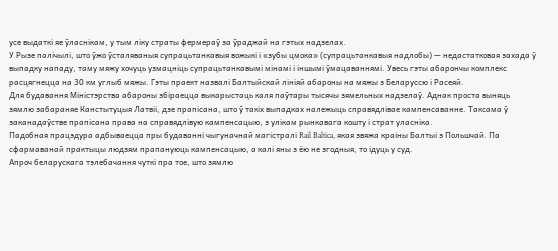усе выдаткі яе ўласнікам, у тым ліку страты фермераў за ўраджай на гэтых надзелах.
У Рызе палічылі, што ўжо ўсталяваныя супрацьтанкавыя вожыкі і «зубы цмока» (супрацьтанкавыя надлобы) — недастатковая захада ў выпадку нападу, таму мяжу хочуць узмацніць супрацьтанкавымі мінамі і іншымі ўмацаваннямі. Увесь гэты абарончы комплекс расцягнецца на 30 км углыб мяжы. Гэты праект назвалі Балтыйскай лініяй абароны на мяжы з Беларуссю і Расеяй.
Для будавання Міністэрства абароны збіраецца выкарыстаць каля паўтары тысячы зямельных надзелаў. Аднак проста выняць зямлю забараняе Канстытуцыя Латвіі, дзе прапісана, што ў такіх выпадках належыць справядлівае кампенсаванне. Таксама ў заканадаўстве прапісана права на справядлівую кампенсацыю, з улікам рынкавага кошту і страт уласніка.
Падобная працэдура адбываецца пры будаванні чыгуначнай магістралі Rail Baltica, якая звяжа краіны Балтыі з Польшчай. Па сфармаванай практыцы людзям прапануюць кампенсацыю, а калі яны з ёю не згодныя, то ідуць у суд.
Апроч беларускага тэлебачання чуткі пра тое, што зямлю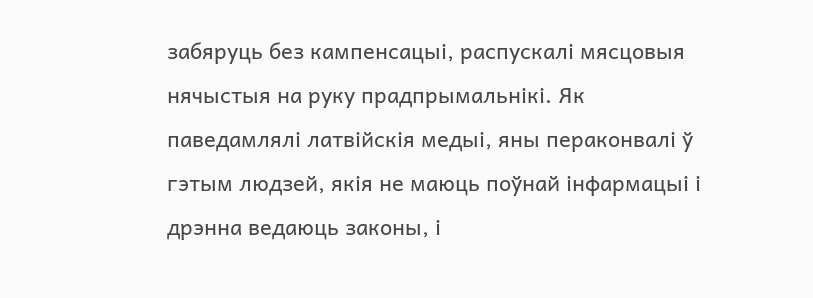забяруць без кампенсацыі, распускалі мясцовыя нячыстыя на руку прадпрымальнікі. Як паведамлялі латвійскія медыі, яны пераконвалі ў гэтым людзей, якія не маюць поўнай інфармацыі і дрэнна ведаюць законы, і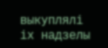выкуплялі іх надзелы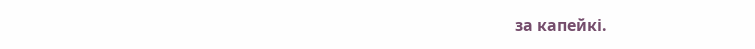за капейкі.